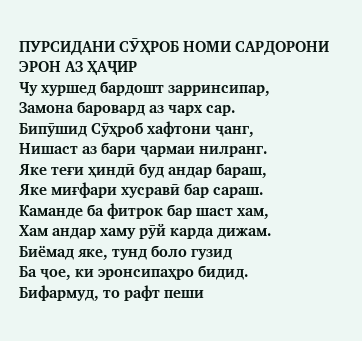ПУРСИДАНИ СӮҲРОБ НОМИ САРДОРОНИ ЭРОН АЗ ҲАҶИР
Чу хуршед бардошт зарринсипар,
Замона баровард аз чарх сар.
Бипӯшид Сӯҳроб хафтони ҷанг,
Нишаст аз бари ҷармаи нилранг.
Яке теғи ҳиндӣ буд андар бараш,
Яке миғфари хусравӣ бар сараш.
Каманде ба фитрок бар шаст хам,
Хам андар хаму рӯй карда дижам.
Биёмад яке, тунд боло гузид
Ба ҷое, ки эронсипаҳро бидид.
Бифармуд, то рафт пеши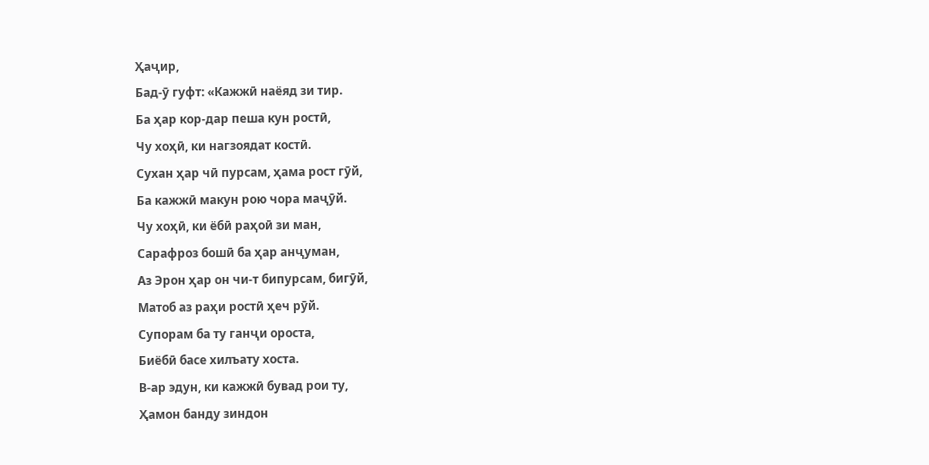Ҳаҷир,
Бад-ӯ гуфт: «Кажжӣ наёяд зи тир.
Ба ҳар кор-дар пеша кун ростӣ,
Чу хоҳӣ, ки нагзоядат костӣ.
Сухан ҳар чӣ пурсам, ҳама рост гӯй,
Ба кажжӣ макун рою чора маҷӯй.
Чу хоҳӣ, ки ёбӣ раҳоӣ зи ман,
Сарафроз бошӣ ба ҳар анҷуман,
Аз Эрон ҳар он чи-т бипурсам, бигӯй,
Матоб аз раҳи ростӣ ҳеч рӯй.
Супорам ба ту ганҷи ороста,
Биёбӣ басе хилъату хоста.
В-ар эдун, ки кажжӣ бувад рои ту,
Ҳамон банду зиндон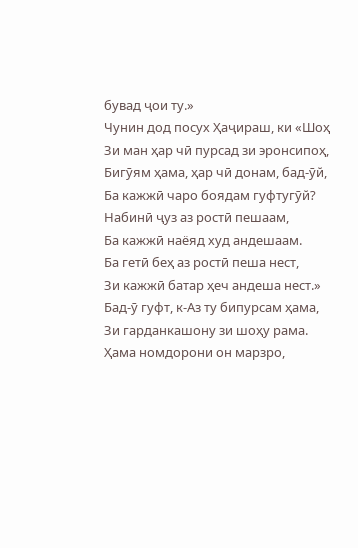бувад ҷои ту.»
Чунин дод посух Ҳаҷираш, ки «Шоҳ
Зи ман ҳар чӣ пурсад зи эронсипоҳ,
Бигӯям ҳама, ҳар чӣ донам, бад-ӯй,
Ба кажжӣ чаро боядам гуфтугӯй?
Набинӣ ҷуз аз ростӣ пешаам,
Ба кажжӣ наёяд худ андешаам.
Ба гетӣ беҳ аз ростӣ пеша нест,
Зи кажжӣ батар ҳеч андеша нест.»
Бад-ӯ гуфт, к-Аз ту бипурсам ҳама,
Зи гарданкашону зи шоҳу рама.
Ҳама номдорони он марзро,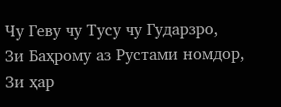Чу Геву чу Тусу чу Гударзро,
Зи Баҳрому аз Рустами номдор,
Зи ҳар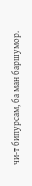чи-т бипурсам, ба ман баршумор.